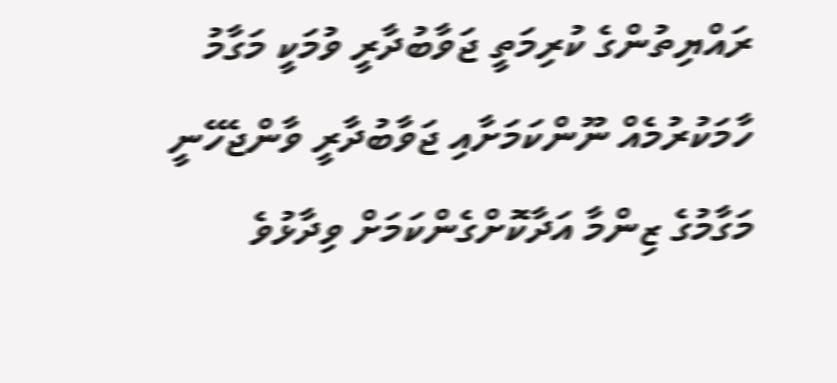ރައްޔިތުންގެ ކުރިމަތީ ޖަވާބުދާރީ ވުމަކީ މަގާމު ހާމަކުރުމެއް ނޫންކަމަށާއި ޖަވާބުދާރީ ވާންޖެހޭނީ މަގާމުގެ ޒިންމާ އަދާކޮށްގެންކަމަށް ވިދާޅުވެ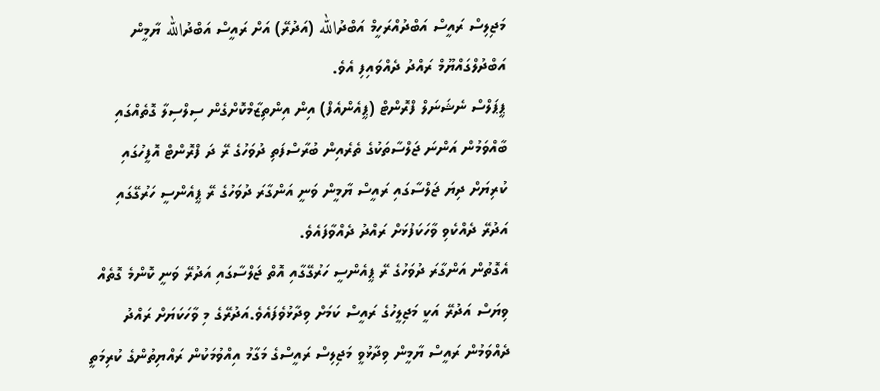މަޖިލިސް ރައީސް އަބްދުއްރަހީމް އަބްދުالله (އަދުރޭ) އަށް ރައީސް އަބްދުالله ޔާމީން އަބްދުލްގައްޔޫމް ރައްދު ދެއްވައިފި އެވެ.
ޕީޕަލްސް ނެޝަނަލް ފްރޮންޓް (ޕީއެންއެފް) އިން އިންތިޒާމްކޮށްގެން ސިލްސިލާ ގޮތެއްގައި ބާއްވަމުން އަންނަ ޖަލްސާތަކުގެ ތެރެއިން ބުރާސްފަތި ދުވަހުގެ ރޭ ދަ ފްރޮންޓް އޮފީހުގައި ކުރިޔަށް ދިޔަ ޖަލްސާގައި ރައީސް ޔާމީން ވަނީ އަންގާރަ ދުވަހުގެ ރޭ ޕީއެންސީ ހަރުގޭގައި އަދުރޭ ދެއްކެވި ވާހަކަފުޅަށް ރައްދު ދެއްވާފައެވެ.
އެގޮތުން އަންގާރަ ދުވަހުގެ ރޭ ޕީއެންސީ ހަރުގޭގާއި އޮތް ޖަލްސާގައި އަދުރޭ ވަނީ ކޮންމެ ގޮތެއް ވިޔަސް އަދުރޭ އަކީ މަޖިލީހުގެ ރައީސް ކަމަށް ވިދާޅުވެފައެވެ.އަދުރޭގެ މި ވާހަކަޔަށް ރައްދު ދެއްވަމުން ރައީސް ޔާމީން ވިދާޅުވީ މަޖިލިސް ރައީސްގެ މަގާމު އިއްވުމަކުން ރައްޔިތުންގެ ކުރިމަތީ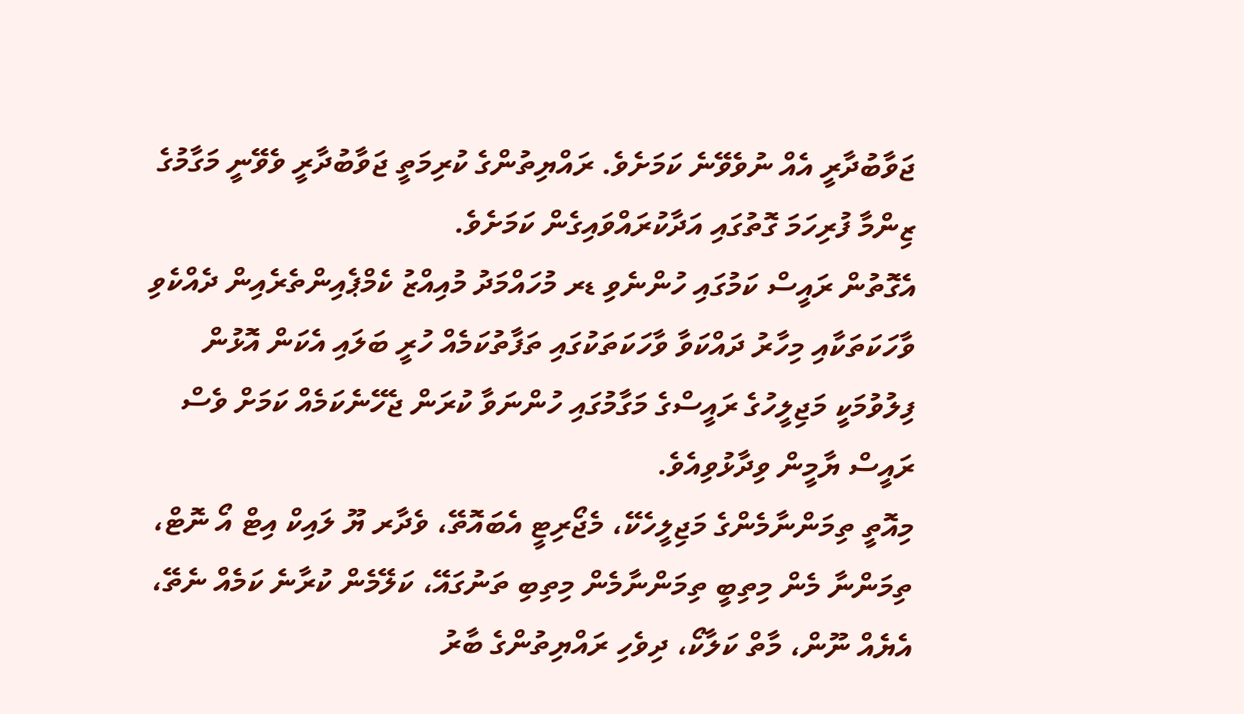ޖަވާބުދާރީ އެއް ނުވެވޭނެ ކަމަށެވެ. ރައްޔިތުންގެ ކުރިމަތީ ޖަވާބުދާރީ ވެވޭނީ މަގާމުގެ ޒިންމާ ފުރިހަމަ ގޮތުގައި އަދާކުރައްވައިގެން ކަމަށެވެ.
އެގޮތުން ރައީސް ކަމުގައި ހުންނެވި ޑރ މުހައްމަދު މުއިއްޒު ކެމްޕެއިންތެރެއިން ދެއްކެވި ވާހަކަތަކާއި މިހާރު ދައްކަވާ ވާހަކަތަކުގައި ތަފާތުކަމެއް ހުރީ ބަލައި އެކަން އޮޅުން ފިލުވުމަކީ މަޖިލީހުގެ ރައީސްގެ މަގާމުގައި ހުންނަވާ ކުރަން ޖެހޭނެކަމެއް ކަމަށް ވެސް ރައީސް ޔާމީން ވިދާޅުވިއެވެ.
މިއޮތީ ތިމަންނާމެންގެ މަޖިލީހެކޭ، މެޖޯރިޓީ އެބައޮތޭ، ވެދާރ ޔޫ ލައިކް އިޓް އޯ ނޮޓް، ތިމަންނާ މެން މިތިބީ ތިމަންނާމެން މިތިބި ތަނުގައޭ، ކަލޭމެން ކުރާނެ ކަމެއް ނެތޭ، އެޔެއް ނޫން، މާތް ކަލާކޯ، ދިވެހި ރައްޔިތުންގެ ބާރު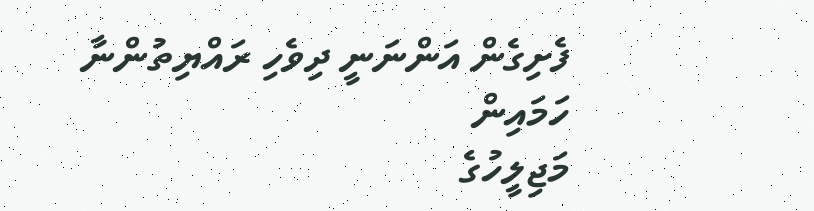ފެށިގެން އަންނަނީ ދިވެހި ރައްޔިތުންނާ ހަމައިން
މަޖިލީހުގެ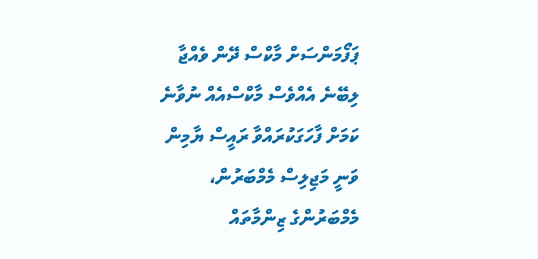ޕަފޯމަންސަށް މާކްސް ދޭން ވެއްޖާ ލިބޭނެ އެއްވެސް މާކްސްއެއް ނުވާނެ ކަމަށް ފާހަގަކުރައްވާ ރައީސް ޔާމިން ވަނީ މަޖިލިސް މެމްބަރުން، މެމްބަރުންގެ ޒިންމާތައް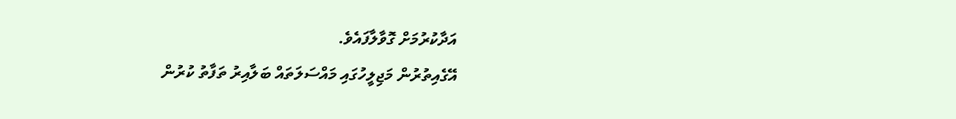އަދާކުރުމަށް ގޮވާލާފައެވެ.
އޭގެއިތުރުން މަޖިލީހުގައި މައްސަލަތައް ބަލާއިރު ތަފާތު ކުރުން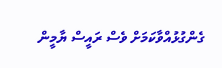ގެންގުޅުއްވާކަމަށް ވެސް ރައީސް ޔާމީން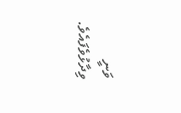ވަނީ ވިދާޅުވެފައެވެ.